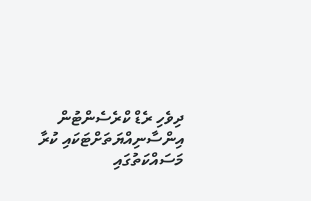ދިވެހި ރެޑް ކްރެސެންޓުން އިންސާނިއްޔަތަށްޓަކައި ކުރާ މަސައްކަތުގައި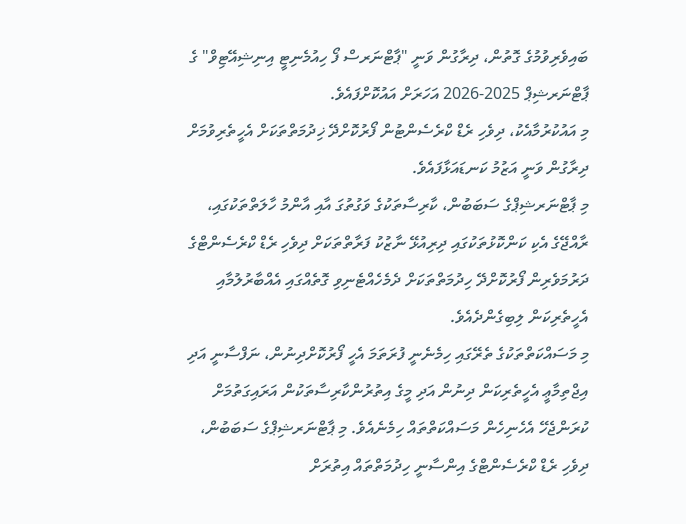ބައިވެރިވުމުގެ ގޮތުން، ދިރާގުން ވަނީ "ޕާޓްނަރސް ފޯ ހިއުމެނިޓީ އިނިޝިއޭޓިވް" ގެ ޕާޓްނަރޝިޕް 2025-2026 އަހަރަށް އައުކޮށްފައެވެ.
މި އައުކުރުމާއެކު، ދިވެހި ރެޑް ކްރެސެންޓުން ފޯރުކޮށްދޭ ޚިދުމަތްތަކަށް އެހީތެރިވުމަށް ދިރާގުން ވަނީ އަޒުމު ކަނޑައަޅާފައެވެ.
މި ޕާޓްނަރޝިޕްގެ ސަބަބުން، ކާރިސާތަކުގެ ވަގުތުގަ އާއި އާންމު ހާލަތްތަކުގައި، ރާއްޖޭގެ އެކި ކަންކޮޅުތަކުގައި ދިރިއުޅޭ ނާޒުކު ފަރާތްތަކަށް ދިވެހި ރެޑް ކްރެސެންޓްގެ ދަރުމަވެރިން ފޯރުކޮށްދޭ ހިދުމަތްތަކަށް ދެމެހެއްޓެނިވި ގޮތެއްގައި އެއްބާރުލުމާއި އެހީތެރިކަން ލިބިގެންދެއެވެ.
މި މަސައްކަތްތަކުގެ ތެރޭގައި ހިމެނެނީ ފުރަތަމަ އެހީ ފޯރުކޮށްދިނުން، ނަފްސާނީ އަދި އިޖްތިމާޢީ އެހީތެރިކަން ދިނުން އަދި މީގެ އިތުރުންކާރިސާތަކުން އަރައިގަތުމަށް ކުރަންޖެހޭ އެހެނިހެން މަސައްކަތްތައް ހިމެނެއެވެ. މި ޕާޓްނަރޝިޕްގެ ސަބަބުން، ދިވެހި ރެޑް ކްރެސެންޓްގެ އިންސާނީ ހިދުމަތްތައް އިތުރަށް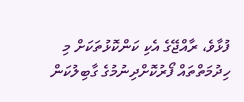ފުޅާވެ، ރާއްޖޭގެ އެކި ކަންކޮޅުތަކަށް މި ހިދުމަތްތައް ފޯރުކޮށްދިނުމުގެ ގާބިލުކަން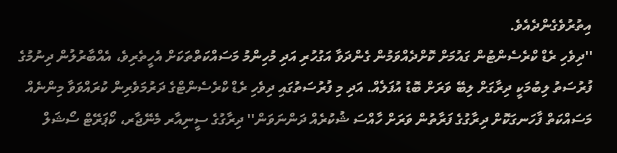އިތުރުވެގެންދެއެވެ.
''ދިވެހި ރެޑް ކްރެސެންޓުން ގައުމަށް ކޮށްދެއްވަމުން ގެންދަވާ އަގުހުރި އަދި މުހިންމު މަސައްކަތްތަކަށް އެހީތެރިވެ، އެއްބާރުލުން ދިނުމުގެ ފުރުސަތު ލިބުމަކީ ދިރާގަށް ލިބޭ ވަރަށް ބޮޑު އުފަލެއް. އަދި މި ފުރުސަތުގައި ދިވެހި ރެޑް ކްރެސެންޓްގެ ދަރުމަވެރިން ކުރައްވަވާ މިންނެއް މަސައްކަތް ފާހަނގަކޮށް ދިރާގުގެ ފަރާތުން ވަރަށް ހާއްސަ ޝުކުރެއް ދަންނަވަން'' ދިރާގުގެ ސީނިއާރ މެނޭޖާރ، ކޯޕަރޭޓް ސޯޝަލް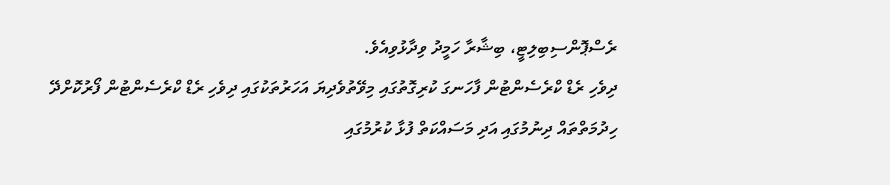ރެސްޕޮންސިބިލިޓީ، ބިޝާރާ ހަމީދު ވިދާޅުވިއެވެ.
ދިވެހި ރެޑް ކްރެސެންޓުން ފާހަނގަ ކުރިގޮތުގައި މިވޭތުވެދިޔަ އަހަރުތަކުގައި ދިވެހި ރެޑް ކްރެސެންޓުން ފޯރުކޮށްދޭ ހިދުމަތްތައް ދިނުމުގައި އަދި މަސައްކަތް ފުޅާ ކުރުމުގައި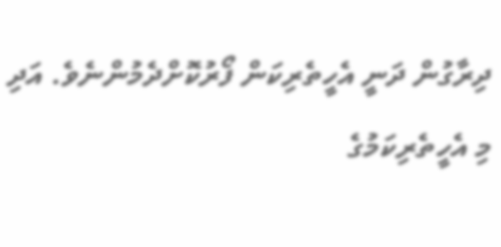ދިރާގުން ދަނީ އެހީތެރިކަން ފޯރުކޮށްދެމުންނެވެ. އަދި މި އެހީތެރިކަމުގެ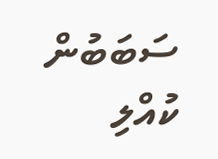ސަބަބުން ކުއްލި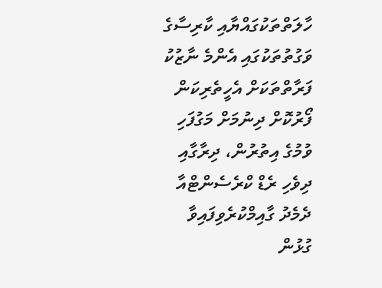ހާލަތްތަކުގައްޔާއި ކާރިސާގެ ވަގުތުތަކުގައި އެންމެ ނާޒުކު ފަރާތްތަކަށް އެހީތެރިކަން ފޯރުކޮށް ދިނުމަށް މަގުފަހި ވުމުގެ އިތުރުން، ދިރާގާއި ދިވެހި ރެޑް ކްރެސެންޓްއާ ދެމެދު ގާއިމްކުރެވިފައިވާ ގުޅުން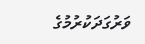ވަރުގަދަކުރުމުގެ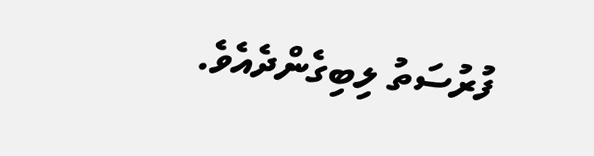ފުރުސަތު ލިބިގެންދެއެވެ.